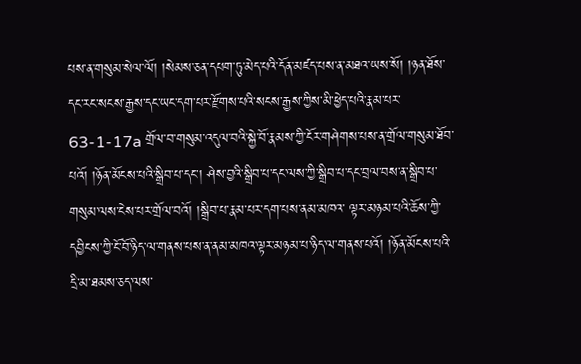པས་ན་གསུམ་སེལ་ལོ། །སེམས་ཅན་དཔག་ཏུ་མེད་པའི་དོན་མཛད་པས་ན་མཐའ་ཡས་སོ། །ཉན་ཐོས་དང་རང་སངས་རྒྱས་དང་ཡང་དག་པར་རྫོགས་པའི་སངས་རྒྱས་ཀྱིས་མི་ཕྱེད་པའི་རྣམ་པར་ 63-1-17a གྲོལ་བ་གསུམ་འདུལ་བའི་སྐྱེ་བོ་རྣམས་ཀྱི་ངོར་གཤེགས་པས་ན་གྲོལ་གསུམ་ཐོབ་པའོ། །ཉོན་མོངས་པའི་སྒྲིབ་པ་དང་། ཤེས་བྱའི་སྒྲིབ་པ་དང་ལས་ཀྱི་སྒྲིབ་པ་དང་བྲལ་བས་ན་སྒྲིབ་པ་གསུམ་ལས་ངེས་པར་གྲོལ་བའོ། །སྒྲིབ་པ་རྣམ་པར་དག་པས་ནམ་མཁའ་ ལྟར་མཉམ་པའི་ཆོས་ཀྱི་དབྱིངས་ཀྱི་ངོ་བོ་ཉིད་ལ་གནས་པས་ན་ནམ་མཁའ་ལྟར་མཉམ་པ་ཉིད་ལ་གནས་པའོ། །ཉོན་མོངས་པའི་དྲི་མ་ཐམས་ཅད་ལས་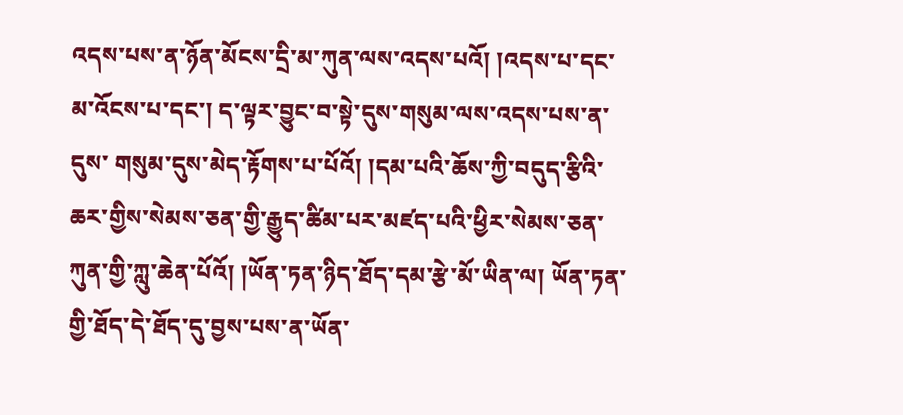འདས་པས་ན་ཉོན་མོངས་དྲི་མ་ཀུན་ལས་འདས་པའོ། །འདས་པ་དང་མ་འོངས་པ་དང་། ད་ལྟར་བྱུང་བ་སྟེ་དུས་གསུམ་ལས་འདས་པས་ན་དུས་ གསུམ་དུས་མེད་རྟོགས་པ་པོའོ། །དམ་པའི་ཆོས་ཀྱི་བདུད་རྩིའི་ཆར་གྱིས་སེམས་ཅན་གྱི་རྒྱུད་ཚིམ་པར་མཛད་པའི་ཕྱིར་སེམས་ཅན་ཀུན་གྱི་ཀླུ་ཆེན་པོའོ། །ཡོན་ཏན་ཉིད་ཐོད་དམ་རྩེ་མོ་ཡིན་ལ། ཡོན་ཏན་གྱི་ཐོད་དེ་ཐོད་དུ་བྱས་པས་ན་ཡོན་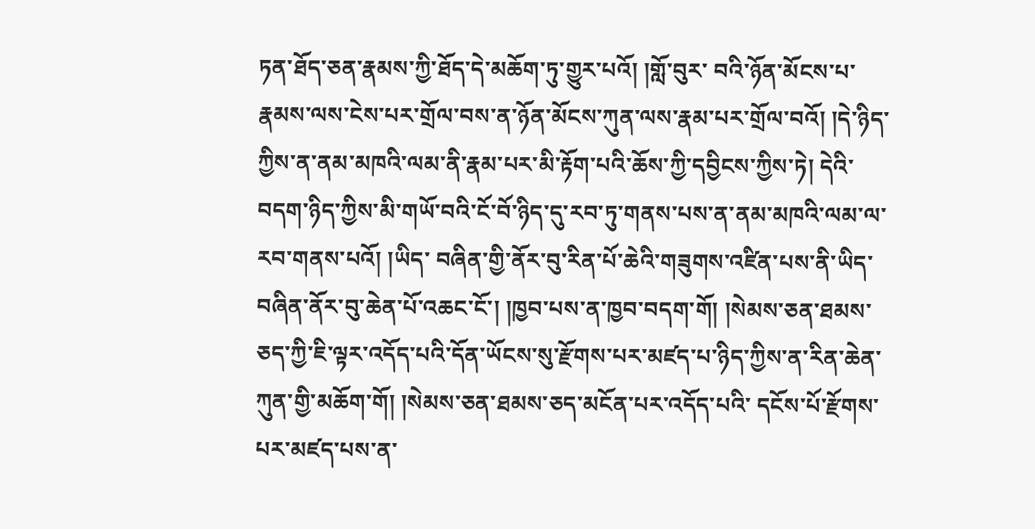ཏན་ཐོད་ཅན་རྣམས་ཀྱི་ཐོད་དེ་མཆོག་ཏུ་གྱུར་པའོ། །གློ་བུར་ བའི་ཉོན་མོངས་པ་རྣམས་ལས་ངེས་པར་གྲོལ་བས་ན་ཉོན་མོངས་ཀུན་ལས་རྣམ་པར་གྲོལ་བའོ། །དེ་ཉིད་ཀྱིས་ན་ནམ་མཁའི་ལམ་ནི་རྣམ་པར་མི་རྟོག་པའི་ཆོས་ཀྱི་དབྱིངས་ཀྱིས་ཏེ། དེའི་བདག་ཉིད་ཀྱིས་མི་གཡོ་བའི་ངོ་བོ་ཉིད་དུ་རབ་ཏུ་གནས་པས་ན་ནམ་མཁའི་ལམ་ལ་རབ་གནས་པའོ། །ཡིད་ བཞིན་གྱི་ནོར་བུ་རིན་པོ་ཆེའི་གཟུགས་འཛིན་པས་ནི་ཡིད་བཞིན་ནོར་བུ་ཆེན་པོ་འཆང་ངོ་། །ཁྱབ་པས་ན་ཁྱབ་བདག་གོ། །སེམས་ཅན་ཐམས་ཅད་ཀྱི་ཇི་ལྟར་འདོད་པའི་དོན་ཡོངས་སུ་རྫོགས་པར་མཛད་པ་ཉིད་ཀྱིས་ན་རིན་ཆེན་ཀུན་གྱི་མཆོག་གོ། །སེམས་ཅན་ཐམས་ཅད་མངོན་པར་འདོད་པའི་ དངོས་པོ་རྫོགས་པར་མཛད་པས་ན་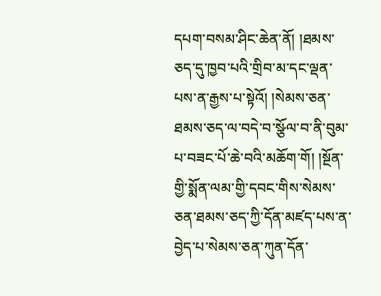དཔག་བསམ་ཤིང་ཆེན་ནོ། །ཐམས་ཅད་དུ་ཁྱབ་པའི་གྲིབ་མ་དང་ལྡན་པས་ན་རྒྱས་པ་སྟེའོ། །སེམས་ཅན་ཐམས་ཅད་ལ་བདེ་བ་སྩོལ་བ་ནི་བུམ་པ་བཟང་པོ་ཆེ་བའི་མཆོག་གོ། །སྔོན་གྱི་སྨོན་ལམ་གྱི་དབང་གིས་སེམས་ཅན་ཐམས་ཅད་ཀྱི་དོན་མཛད་པས་ན་ བྱེད་པ་སེམས་ཅན་ཀུན་དོན་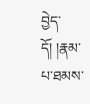བྱེད་དོ། །རྣམ་པ་ཐམས་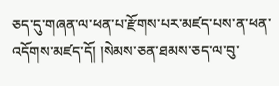ཅད་དུ་གཞན་ལ་ཕན་པ་རྫོགས་པར་མཛད་པས་ན་ཕན་འདོགས་མཛད་དོ། །སེམས་ཅན་ཐམས་ཅད་ལ་བུ་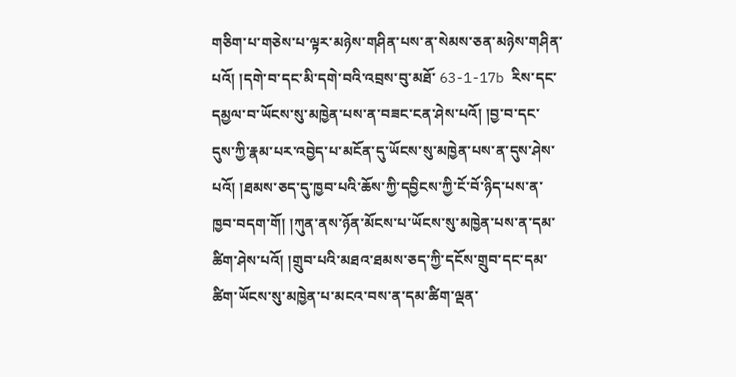གཅིག་པ་གཅེས་པ་ལྟར་མཉེས་གཤིན་པས་ན་སེམས་ཅན་མཉེས་གཤིན་པའོ། །དགེ་བ་དང་མི་དགེ་བའི་འབྲས་བུ་མཐོ་ 63-1-17b རིས་དང་དམྱལ་བ་ཡོངས་སུ་མཁྱེན་པས་ན་བཟང་ངན་ཤེས་པའོ། །བྱ་བ་དང་དུས་ཀྱི་རྣམ་པར་འབྱེད་པ་མངོན་དུ་ཡོངས་སུ་མཁྱེན་པས་ན་དུས་ཤེས་པའོ། །ཐམས་ཅད་དུ་ཁྱབ་པའི་ཆོས་ཀྱི་དབྱིངས་ཀྱི་ངོ་བོ་ཉིད་པས་ན་ཁྱབ་བདག་གོ། །ཀུན་ནས་ཉོན་མོངས་པ་ཡོངས་སུ་མཁྱེན་པས་ན་དམ་ ཚིག་ཤེས་པའོ། །གྲུབ་པའི་མཐའ་ཐམས་ཅད་ཀྱི་དངོས་གྲུབ་དང་དམ་ཚིག་ཡོངས་སུ་མཁྱེན་པ་མངའ་བས་ན་དམ་ཚིག་ལྡན་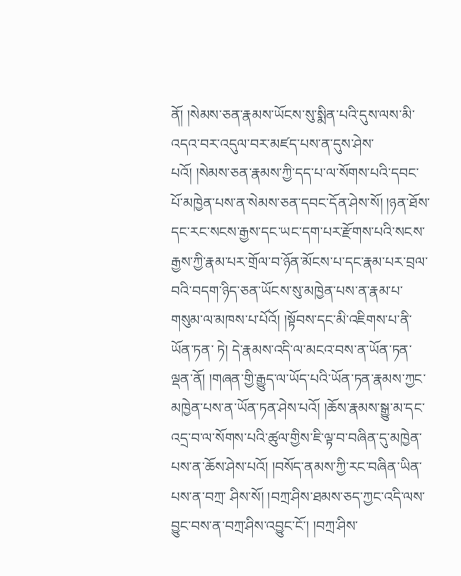ནོ། །སེམས་ཅན་རྣམས་ཡོངས་སུ་སྨིན་པའི་དུས་ལས་མི་འདའ་བར་འདུལ་བར་མཛད་པས་ན་དུས་ཤེས་པའོ། །སེམས་ཅན་རྣམས་ཀྱི་དད་པ་ལ་སོགས་པའི་དབང་ པོ་མཁྱེན་པས་ན་སེམས་ཅན་དབང་དོན་ཤེས་སོ། །ཉན་ཐོས་དང་རང་སངས་རྒྱས་དང་ཡང་དག་པར་རྫོགས་པའི་སངས་རྒྱས་ཀྱི་རྣམ་པར་གྲོལ་བ་ཉོན་མོངས་པ་དང་རྣམ་པར་བྲལ་བའི་བདག་ཉིད་ཅན་ཡོངས་སུ་མཁྱེན་པས་ན་རྣམ་པ་གསུམ་ལ་མཁས་པ་པོའོ། །སྟོབས་དང་མི་འཇིགས་པ་ནི་ཡོན་ཏན་ ཏེ། དེ་རྣམས་འདི་ལ་མངའ་བས་ན་ཡོན་ཏན་ལྡན་ནོ། །གཞན་གྱི་རྒྱུད་ལ་ཡོད་པའི་ཡོན་ཏན་རྣམས་ཀྱང་མཁྱེན་པས་ན་ཡོན་ཏན་ཤེས་པའོ། །ཆོས་རྣམས་སྒྱུ་མ་དང་འདྲ་བ་ལ་སོགས་པའི་ཚུལ་གྱིས་ཇི་ལྟ་བ་བཞིན་དུ་མཁྱེན་པས་ན་ཆོས་ཤེས་པའོ། །བསོད་ནམས་ཀྱི་རང་བཞིན་ཡིན་པས་ན་བཀྲ་ ཤིས་སོ། །བཀྲ་ཤིས་ཐམས་ཅད་ཀྱང་འདི་ལས་བྱུང་བས་ན་བཀྲ་ཤིས་འབྱུང་ངོ་། །བཀྲ་ཤིས་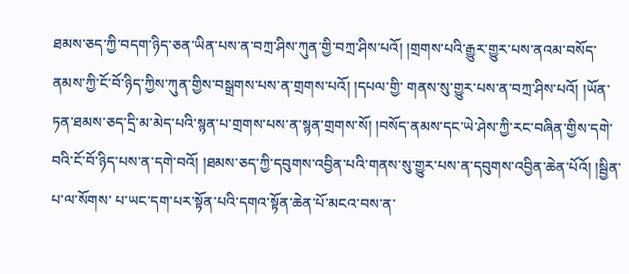ཐམས་ཅད་ཀྱི་བདག་ཉིད་ཅན་ཡིན་པས་ན་བཀྲ་ཤིས་ཀུན་གྱི་བཀྲ་ཤིས་པའོ། །གྲགས་པའི་རྒྱུར་གྱུར་པས་ནའམ་བསོད་ནམས་ཀྱི་ངོ་བོ་ཉིད་ཀྱིས་ཀུན་གྱིས་བསྒྲགས་པས་ན་གྲགས་པའོ། །དཔལ་གྱི་ གནས་སུ་གྱུར་པས་ན་བཀྲ་ཤིས་པའོ། །ཡོན་ཏན་ཐམས་ཅད་དྲི་མ་མེད་པའི་སྙན་པ་གྲགས་པས་ན་སྙན་གྲགས་སོ། །བསོད་ནམས་དང་ཡེ་ཤེས་ཀྱི་རང་བཞིན་གྱིས་དགེ་བའི་ངོ་བོ་ཉིད་པས་ན་དགེ་བའོ། །ཐམས་ཅད་ཀྱི་དབུགས་འབྱིན་པའི་གནས་སུ་གྱུར་པས་ན་དབུགས་འབྱིན་ཆེན་པོའོ། །སྦྱིན་པ་ལ་སོགས་ པ་ཡང་དག་པར་སྟོན་པའི་དགའ་སྟོན་ཆེན་པོ་མངའ་བས་ན་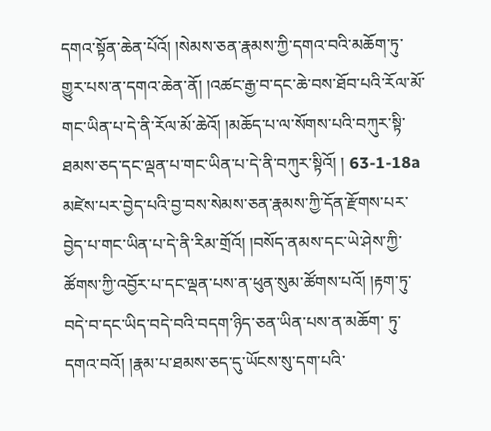དགའ་སྟོན་ཆེན་པོའོ། །སེམས་ཅན་རྣམས་ཀྱི་དགའ་བའི་མཆོག་ཏུ་གྱུར་པས་ན་དགའ་ཆེན་ནོ། །འཚང་རྒྱ་བ་དང་ཆེ་བས་ཐོབ་པའི་རོལ་མོ་གང་ཡིན་པ་དེ་ནི་རོལ་མོ་ཆེའོ། །མཆོད་པ་ལ་སོགས་པའི་བཀུར་སྟི་ཐམས་ཅད་དང་ལྡན་པ་གང་ཡིན་པ་དེ་ནི་བཀུར་སྟིའོ། ། 63-1-18a མཛེས་པར་བྱེད་པའི་བྱ་བས་སེམས་ཅན་རྣམས་ཀྱི་དོན་རྫོགས་པར་བྱེད་པ་གང་ཡིན་པ་དེ་ནི་རིམ་གྲོའོ། །བསོད་ནམས་དང་ཡེ་ཤེས་ཀྱི་ཚོགས་ཀྱི་འབྱོར་པ་དང་ལྡན་པས་ན་ཕུན་སུམ་ཚོགས་པའོ། །རྟག་ཏུ་བདེ་བ་དང་ཡིད་བདེ་བའི་བདག་ཉིད་ཅན་ཡིན་པས་ན་མཆོག་ ཏུ་དགའ་བའོ། །རྣམ་པ་ཐམས་ཅད་དུ་ཡོངས་སུ་དག་པའི་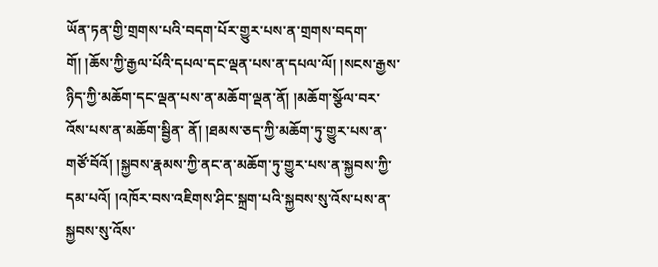ཡོན་ཏན་གྱི་གྲགས་པའི་བདག་པོར་གྱུར་པས་ན་གྲགས་བདག་གོ། །ཆོས་ཀྱི་རྒྱལ་པོའི་དཔལ་དང་ལྡན་པས་ན་དཔལ་ལོ། །སངས་རྒྱས་ཉིད་ཀྱི་མཆོག་དང་ལྡན་པས་ན་མཆོག་ལྡན་ནོ། །མཆོག་སྩོལ་བར་འོས་པས་ན་མཆོག་སྦྱིན་ ནོ། །ཐམས་ཅད་ཀྱི་མཆོག་ཏུ་གྱུར་པས་ན་གཙོ་བོའོ། །སྐྱབས་རྣམས་ཀྱི་ནང་ན་མཆོག་ཏུ་གྱུར་པས་ན་སྐྱབས་ཀྱི་དམ་པའོ། །འཁོར་བས་འཇིགས་ཤིང་སྐྲག་པའི་སྐྱབས་སུ་འོས་པས་ན་སྐྱབས་སུ་འོས་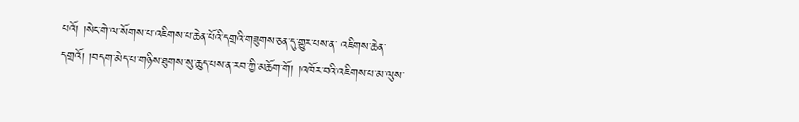པའོ། །སེང་གེ་ལ་སོགས་པ་འཇིགས་པ་ཆེན་པོའི་དགྲའི་གཟུགས་ཅན་དུ་གྱུར་པས་ན་ འཇིགས་ཆེན་དགྲའོ། །བདག་མེད་པ་གཉིས་ཐུགས་སུ་ཆུད་པས་ན་རབ་ཀྱི་མཆོག་གོ། །འཁོར་བའི་འཇིགས་པ་མ་ལུས་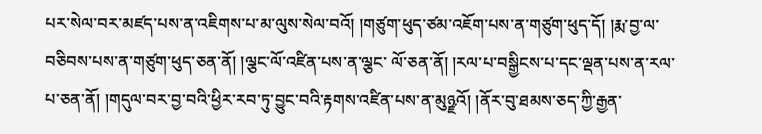པར་སེལ་བར་མཛད་པས་ན་འཇིགས་པ་མ་ལུས་སེལ་བའོ། །གཙུག་ཕུད་ཙམ་འཇོག་པས་ན་གཙུག་ཕུད་དོ། །རྨ་བྱ་ལ་བཅིབས་པས་ན་གཙུག་ཕུད་ཅན་ནོ། །ལྕང་ལོ་འཛིན་པས་ན་ལྕང་ ལོ་ཅན་ནོ། །རལ་པ་བསྒྱིངས་པ་དང་ལྡན་པས་ན་རལ་པ་ཅན་ནོ། །གདུལ་བར་བྱ་བའི་ཕྱིར་རབ་ཏུ་བྱུང་བའི་རྟགས་འཛིན་པས་ན་མུཉྫའོ། །ནོར་བུ་ཐམས་ཅད་ཀྱི་རྒྱན་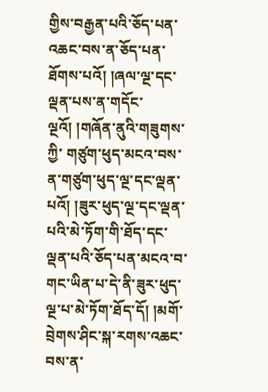གྱིས་བརྒྱན་པའི་ཅོད་པན་འཆང་བས་ན་ཅོད་པན་ཐོགས་པའོ། །ཞལ་ལྔ་དང་ལྡན་པས་ན་གདོང་ལྔའོ། །གཞོན་ནུའི་གཟུགས་ཀྱི་ གཙུག་ཕུད་མངའ་བས་ན་གཙུག་ཕུད་ལྔ་དང་ལྡན་པའོ། །ཟུར་ཕུད་ལྔ་དང་ལྡན་པའི་མེ་ཏོག་གི་ཐོད་དང་ལྡན་པའི་ཅོད་པན་མངའ་བ་གང་ཡིན་པ་དེ་ནི་ཟུར་ཕུད་ལྔ་པ་མེ་ཏོག་ཐོད་དོ། །མགོ་བྲེགས་ཤིང་སྐ་རགས་འཆང་བས་ན་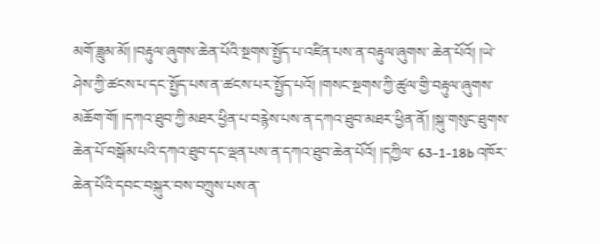མགོ་ཟླུམ་མོ། །བརྟུལ་ཞུགས་ཆེན་པོའི་སྔགས་སྤྱོད་པ་འཛིན་པས་ན་བརྟུལ་ཞུགས་ ཆེན་པོའོ། །ཡེ་ཤེས་ཀྱི་ཚངས་པ་དང་སྤྱོད་པས་ན་ཚངས་པར་སྤྱོད་པའོ། །གསང་སྔགས་ཀྱི་ཚུལ་གྱི་བརྟུལ་ཞུགས་མཆོག་གོ། །དཀའ་ཐུབ་ཀྱི་མཐར་ཕྱིན་པ་བརྙེས་པས་ན་དཀའ་ཐུབ་མཐར་ཕྱིན་ནོ། །སྐུ་གསུང་ཐུགས་ཆེན་པོ་བསྒོམ་པའི་དཀའ་ཐུབ་དང་ལྡན་པས་ན་དཀའ་ཐུབ་ཆེན་པོའོ། །དཀྱིལ་ 63-1-18b འཁོར་ཆེན་པོའི་དབང་བསྐུར་བས་བཀྲུས་པས་ན་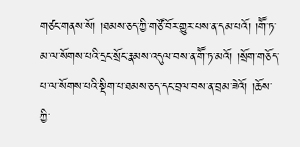གཙང་གནས་སོ། །ཐམས་ཅད་ཀྱི་གཙོ་བོར་གྱུར་པས་ན་དམ་པའོ། །གཽ་ཏ་མ་ལ་སོགས་པའི་དྲང་སྲོང་རྣམས་འདུལ་བས་ན་གཽ་ཏ་མའོ། །སྲོག་གཅོད་པ་ལ་སོགས་པའི་སྡིག་པ་ཐམས་ཅད་དང་བྲལ་བས་ན་བྲམ་ཟེའོ། །ཆོས་ཀྱི་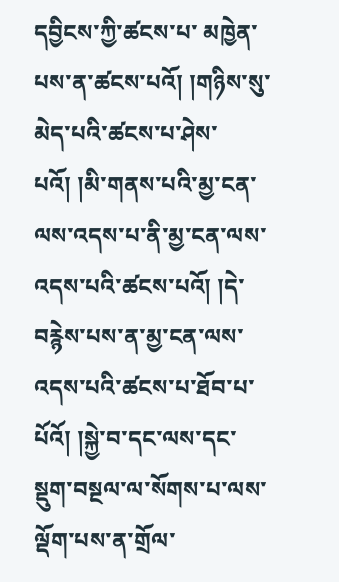དབྱིངས་ཀྱི་ཚངས་པ་ མཁྱེན་པས་ན་ཚངས་པའོ། །གཉིས་སུ་མེད་པའི་ཚངས་པ་ཤེས་པའོ། །མི་གནས་པའི་མྱ་ངན་ལས་འདས་པ་ནི་མྱ་ངན་ལས་འདས་པའི་ཚངས་པའོ། །དེ་བརྙེས་པས་ན་མྱ་ངན་ལས་འདས་པའི་ཚངས་པ་ཐོབ་པ་པོའོ། །སྐྱེ་བ་དང་ལས་དང་སྡུག་བསྔལ་ལ་སོགས་པ་ལས་ལྡོག་པས་ན་གྲོལ་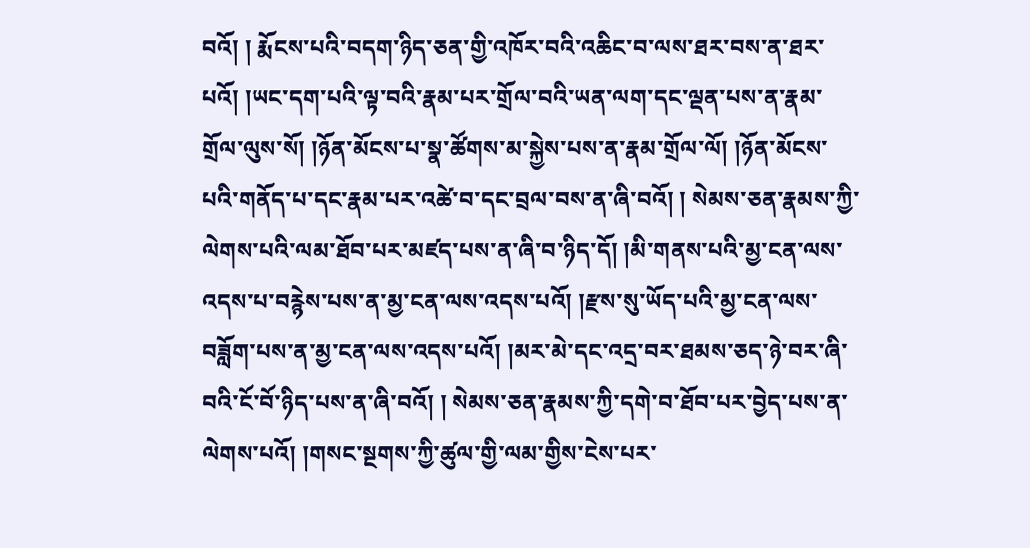བའོ། ། རྨོངས་པའི་བདག་ཉིད་ཅན་གྱི་འཁོར་བའི་འཆིང་བ་ལས་ཐར་བས་ན་ཐར་པའོ། །ཡང་དག་པའི་ལྟ་བའི་རྣམ་པར་གྲོལ་བའི་ཡན་ལག་དང་ལྡན་པས་ན་རྣམ་གྲོལ་ལུས་སོ། །ཉོན་མོངས་པ་སྣ་ཚོགས་མ་སྐྱེས་པས་ན་རྣམ་གྲོལ་ལོ། །ཉོན་མོངས་པའི་གནོད་པ་དང་རྣམ་པར་འཚེ་བ་དང་བྲལ་བས་ན་ཞི་བའོ། ། སེམས་ཅན་རྣམས་ཀྱི་ལེགས་པའི་ལམ་ཐོབ་པར་མཛད་པས་ན་ཞི་བ་ཉིད་དོ། །མི་གནས་པའི་མྱ་ངན་ལས་འདས་པ་བརྙེས་པས་ན་མྱ་ངན་ལས་འདས་པའོ། །རྫས་སུ་ཡོད་པའི་མྱ་ངན་ལས་བཟློག་པས་ན་མྱ་ངན་ལས་འདས་པའོ། །མར་མེ་དང་འདྲ་བར་ཐམས་ཅད་ཉེ་བར་ཞི་བའི་ངོ་བོ་ཉིད་པས་ན་ཞི་བའོ། ། སེམས་ཅན་རྣམས་ཀྱི་དགེ་བ་ཐོབ་པར་བྱེད་པས་ན་ལེགས་པའོ། །གསང་སྔགས་ཀྱི་ཚུལ་གྱི་ལམ་གྱིས་ངེས་པར་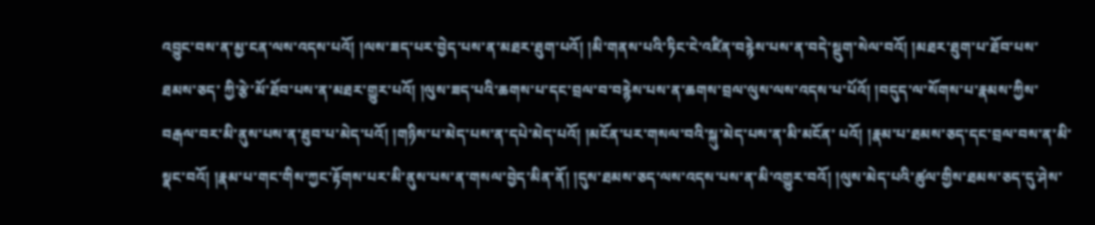འབྱུང་བས་ན་མྱ་ངན་ལས་འདས་པའོ། །ལས་ཟད་པར་བྱེད་པས་ན་མཐར་ཐུག་པའོ། །མི་གནས་པའི་ཏིང་ངེ་འཛིན་བརྙེས་པས་ན་བདེ་སྡུག་སེལ་བའོ། །མཐར་ཐུག་པ་ཐོབ་པས་ཐམས་ཅད་ ཀྱི་རྩེ་མོ་ཐོབ་པས་ན་མཐར་གྱུར་པའོ། །ལུས་ཟད་པའི་ཆགས་པ་དང་བྲལ་བ་བརྙེས་པས་ན་ཆགས་བྲལ་ལུས་ལས་འདས་པ་པོའོ། །བདུད་ལ་སོགས་པ་རྣམས་ཀྱིས་བརྒལ་བར་མི་ནུས་པས་ན་ཐུབ་པ་མེད་པའོ། །གཉིས་པ་མེད་པས་ན་དཔེ་མེད་པའོ། །མངོན་པར་གསལ་བའི་སྐུ་མེད་པས་ན་མི་མངོན་ པའོ། །རྣམ་པ་ཐམས་ཅད་དང་བྲལ་བས་ན་མི་སྣང་བའོ། །རྣམ་པ་གང་གིས་ཀྱང་རྟོགས་པར་མི་ནུས་པས་ན་གསལ་བྱེད་མིན་ནོ། །དུས་ཐམས་ཅད་ལས་འདས་པས་ན་མི་འགྱུར་བའོ། །ལུས་མེད་པའི་ཚུལ་གྱིས་ཐམས་ཅད་དུ་ཤེས་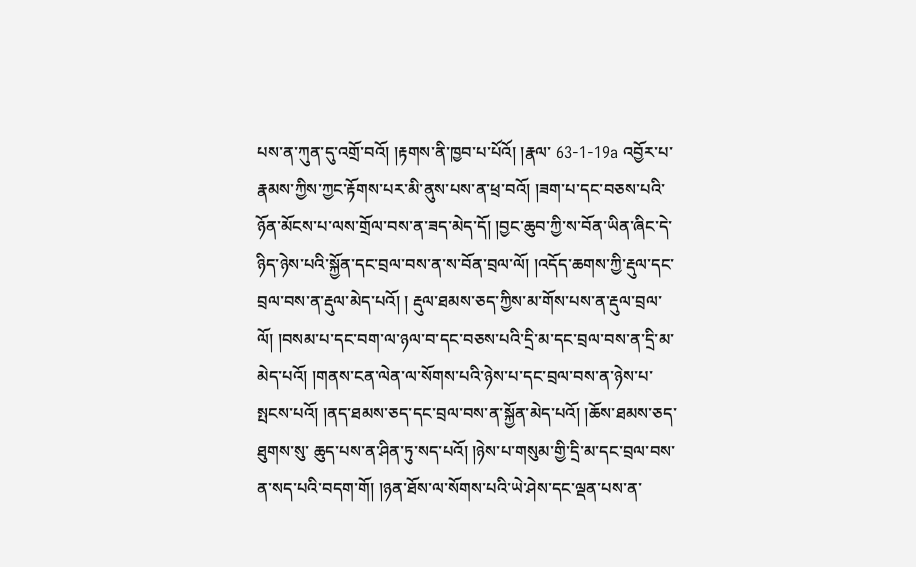པས་ན་ཀུན་དུ་འགྲོ་བའོ། །རྟགས་ནི་ཁྱབ་པ་པོའོ། །རྣལ་ 63-1-19a འབྱོར་པ་རྣམས་ཀྱིས་ཀྱང་རྟོགས་པར་མི་ནུས་པས་ན་ཕྲ་བའོ། །ཟག་པ་དང་བཅས་པའི་ཉོན་མོངས་པ་ལས་གྲོལ་བས་ན་ཟད་མེད་དོ། །བྱང་ཆུབ་ཀྱི་ས་བོན་ཡིན་ཞིང་དེ་ཉིད་ཉེས་པའི་སྐྱོན་དང་བྲལ་བས་ན་ས་བོན་བྲལ་ལོ། །འདོད་ཆགས་ཀྱི་རྡུལ་དང་བྲལ་བས་ན་རྡུལ་མེད་པའོ། ། རྡུལ་ཐམས་ཅད་ཀྱིས་མ་གོས་པས་ན་རྡུལ་བྲལ་ལོ། །བསམ་པ་དང་བག་ལ་ཉལ་བ་དང་བཅས་པའི་དྲི་མ་དང་བྲལ་བས་ན་དྲི་མ་མེད་པའོ། །གནས་ངན་ལེན་ལ་སོགས་པའི་ཉེས་པ་དང་བྲལ་བས་ན་ཉེས་པ་སྤངས་པའོ། །ནད་ཐམས་ཅད་དང་བྲལ་བས་ན་སྐྱོན་མེད་པའོ། །ཆོས་ཐམས་ཅད་ཐུགས་སུ་ ཆུད་པས་ན་ཤིན་ཏུ་སད་པའོ། །ཉེས་པ་གསུམ་གྱི་དྲི་མ་དང་བྲལ་བས་ན་སད་པའི་བདག་གོ། །ཉན་ཐོས་ལ་སོགས་པའི་ཡེ་ཤེས་དང་ལྡན་པས་ན་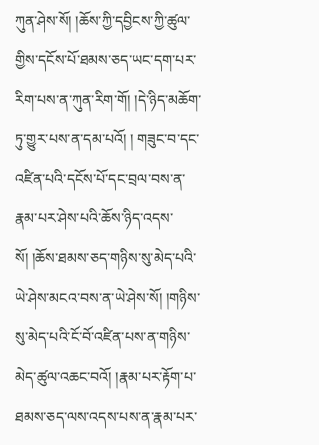ཀུན་ཤེས་སོ། །ཆོས་ཀྱི་དབྱིངས་ཀྱི་ཚུལ་གྱིས་དངོས་པོ་ཐམས་ཅད་ཡང་དག་པར་རིག་པས་ན་ཀུན་རིག་གོ། །དེ་ཉིད་མཆོག་ཏུ་གྱུར་པས་ན་དམ་པའོ། ། གཟུང་བ་དང་འཛིན་པའི་དངོས་པོ་དང་བྲལ་བས་ན་རྣམ་པར་ཤེས་པའི་ཆོས་ཉིད་འདས་སོ། །ཆོས་ཐམས་ཅད་གཉིས་སུ་མེད་པའི་ཡེ་ཤེས་མངའ་བས་ན་ཡེ་ཤེས་སོ། །གཉིས་སུ་མེད་པའི་ངོ་བོ་འཛིན་པས་ན་གཉིས་མེད་ཚུལ་འཆང་བའོ། །རྣམ་པར་རྟོག་པ་ཐམས་ཅད་ལས་འདས་པས་ན་རྣམ་པར་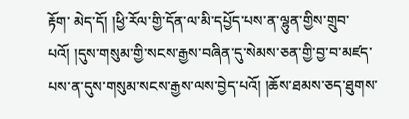རྟོག་ མེད་དོ། །ཕྱི་རོལ་གྱི་དོན་ལ་མི་དཔྱོད་པས་ན་ལྷུན་གྱིས་གྲུབ་པའོ། །དུས་གསུམ་གྱི་སངས་རྒྱས་བཞིན་དུ་སེམས་ཅན་གྱི་བྱ་བ་མཛད་པས་ན་དུས་གསུམ་སངས་རྒྱས་ལས་བྱེད་པའོ། །ཆོས་ཐམས་ཅད་ཐུགས་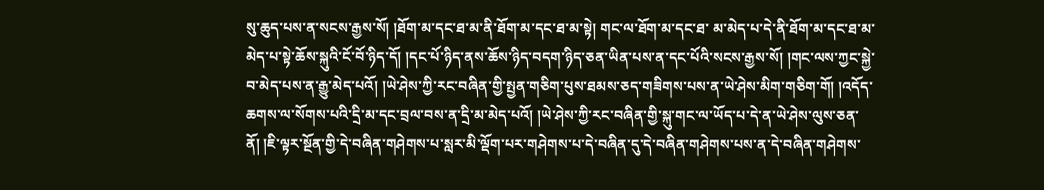སུ་ཆུད་པས་ན་སངས་རྒྱས་སོ། །ཐོག་མ་དང་ཐ་མ་ནི་ཐོག་མ་དང་ཐ་མ་སྟེ། གང་ལ་ཐོག་མ་དང་ཐ་ མ་མེད་པ་དེ་ནི་ཐོག་མ་དང་ཐ་མ་མེད་པ་སྟེ་ཆོས་སྐུའི་ངོ་བོ་ཉིད་དོ། །དང་པོ་ཉིད་ནས་ཆོས་ཉིད་བདག་ཉིད་ཅན་ཡིན་པས་ན་དང་པོའི་སངས་རྒྱས་སོ། །གང་ལས་ཀྱང་སྐྱེ་བ་མེད་པས་ན་རྒྱུ་མེད་པའོ། །ཡེ་ཤེས་ཀྱི་རང་བཞིན་གྱི་སྤྱན་གཅིག་པུས་ཐམས་ཅད་གཟིགས་པས་ན་ཡེ་ཤེས་མིག་གཅིག་གོ། །འདོད་ ཆགས་ལ་སོགས་པའི་དྲི་མ་དང་བྲལ་བས་ན་དྲི་མ་མེད་པའོ། །ཡེ་ཤེས་ཀྱི་རང་བཞིན་གྱི་སྐུ་གང་ལ་ཡོད་པ་དེ་ན་ཡེ་ཤེས་ལུས་ཅན་ནོ། །ཇི་ལྟར་སྔོན་གྱི་དེ་བཞིན་གཤེགས་པ་སླར་མི་ལྡོག་པར་གཤེགས་པ་དེ་བཞིན་དུ་དེ་བཞིན་གཤེགས་པས་ན་དེ་བཞིན་གཤེགས་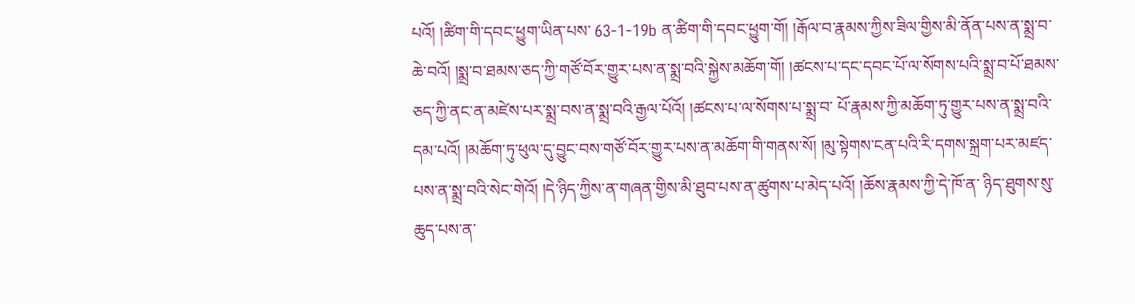པའོ། །ཚིག་གི་དབང་ཕྱུག་ཡིན་པས་ 63-1-19b ན་ཚིག་གི་དབང་ཕྱུག་གོ། །རྒོལ་བ་རྣམས་ཀྱིས་ཟིལ་གྱིས་མི་ནོན་པས་ན་སྨྲ་བ་ཆེ་བའོ། །སྨྲ་བ་ཐམས་ཅད་ཀྱི་གཙོ་བོར་གྱུར་པས་ན་སྨྲ་བའི་སྐྱེས་མཆོག་གོ། །ཚངས་པ་དང་དབང་པོ་ལ་སོགས་པའི་སྨྲ་བ་པོ་ཐམས་ཅད་ཀྱི་ནང་ན་མཛེས་པར་སྨྲ་བས་ན་སྨྲ་བའི་རྒྱལ་པོའོ། །ཚངས་པ་ལ་སོགས་པ་སྨྲ་བ་ པོ་རྣམས་ཀྱི་མཆོག་ཏུ་གྱུར་པས་ན་སྨྲ་བའི་དམ་པའོ། །མཆོག་ཏུ་ཕུལ་དུ་བྱུང་བས་གཙོ་བོར་གྱུར་པས་ན་མཆོག་གི་གནས་སོ། །མུ་སྟེགས་ངན་པའི་རི་དགས་སྐྲག་པར་མཛད་པས་ན་སྨྲ་བའི་སེང་གེའོ། །དེ་ཉིད་ཀྱིས་ན་གཞན་གྱིས་མི་ཐུབ་པས་ན་ཚུགས་པ་མེད་པའོ། །ཆོས་རྣམས་ཀྱི་དེ་ཁོ་ན་ ཉིད་ཐུགས་སུ་ཆུད་པས་ན་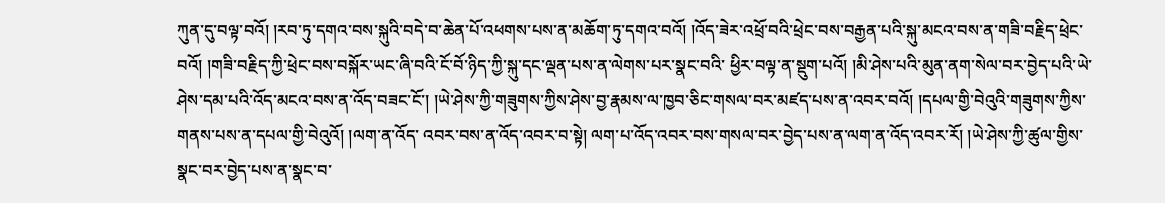ཀུན་དུ་བལྟ་བའོ། །རབ་ཏུ་དགའ་བས་སྐུའི་བདེ་བ་ཆེན་པོ་འཕགས་པས་ན་མཆོག་ཏུ་དགའ་བའོ། །འོད་ཟེར་འཕྲོ་བའི་ཕྲེང་བས་བརྒྱན་པའི་སྐུ་མངའ་བས་ན་གཟི་བརྗིད་ཕྲེང་བའོ། །གཟི་བརྗིད་ཀྱི་ཕྲེང་བས་བསྐོར་ཡང་ཞི་བའི་ངོ་བོ་ཉིད་ཀྱི་སྐུ་དང་ལྡན་པས་ན་ལེགས་པར་སྣང་བའི་ ཕྱིར་བལྟ་ན་སྡུག་པའོ། །མི་ཤེས་པའི་མུན་ནག་སེལ་བར་བྱེད་པའི་ཡེ་ཤེས་དམ་པའི་འོད་མངའ་བས་ན་འོད་བཟང་ངོ་། །ཡེ་ཤེས་ཀྱི་གཟུགས་ཀྱིས་ཤེས་བྱ་རྣམས་ལ་ཁྱབ་ཅིང་གསལ་བར་མཛད་པས་ན་འབར་བའོ། །དཔལ་གྱི་བེའུའི་གཟུགས་ཀྱིས་གནས་པས་ན་དཔལ་གྱི་བེའུའོ། །ལག་ན་འོད་ འབར་བས་ན་འོད་འབར་བ་སྟེ། ལག་པ་འོད་འབར་བས་གསལ་བར་བྱེད་པས་ན་ལག་ན་འོད་འབར་རོ། །ཡེ་ཤེས་ཀྱི་ཚུལ་གྱིས་སྣང་བར་བྱེད་པས་ན་སྣང་བ་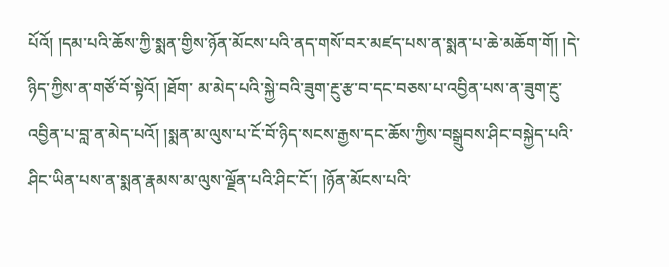པོའོ། །དམ་པའི་ཆོས་ཀྱི་སྨན་གྱིས་ཉོན་མོངས་པའི་ནད་གསོ་བར་མཛད་པས་ན་སྨན་པ་ཆེ་མཆོག་གོ། །དེ་ཉིད་ཀྱིས་ན་གཙོ་བོ་སྟེའོ། །ཐོག་ མ་མེད་པའི་སྐྱེ་བའི་ཟུག་རྔུ་རྩ་བ་དང་བཅས་པ་འབྱིན་པས་ན་ཟུག་རྔུ་འབྱིན་པ་བླ་ན་མེད་པའོ། །སྨན་མ་ལུས་པ་ངོ་བོ་ཉིད་སངས་རྒྱས་དང་ཆོས་ཀྱིས་བསྒྲུབས་ཤིང་བསྐྱེད་པའི་ཤིང་ཡིན་པས་ན་སྨན་རྣམས་མ་ལུས་ལྗོན་པའི་ཤིང་ངོ་། །ཉོན་མོངས་པའི་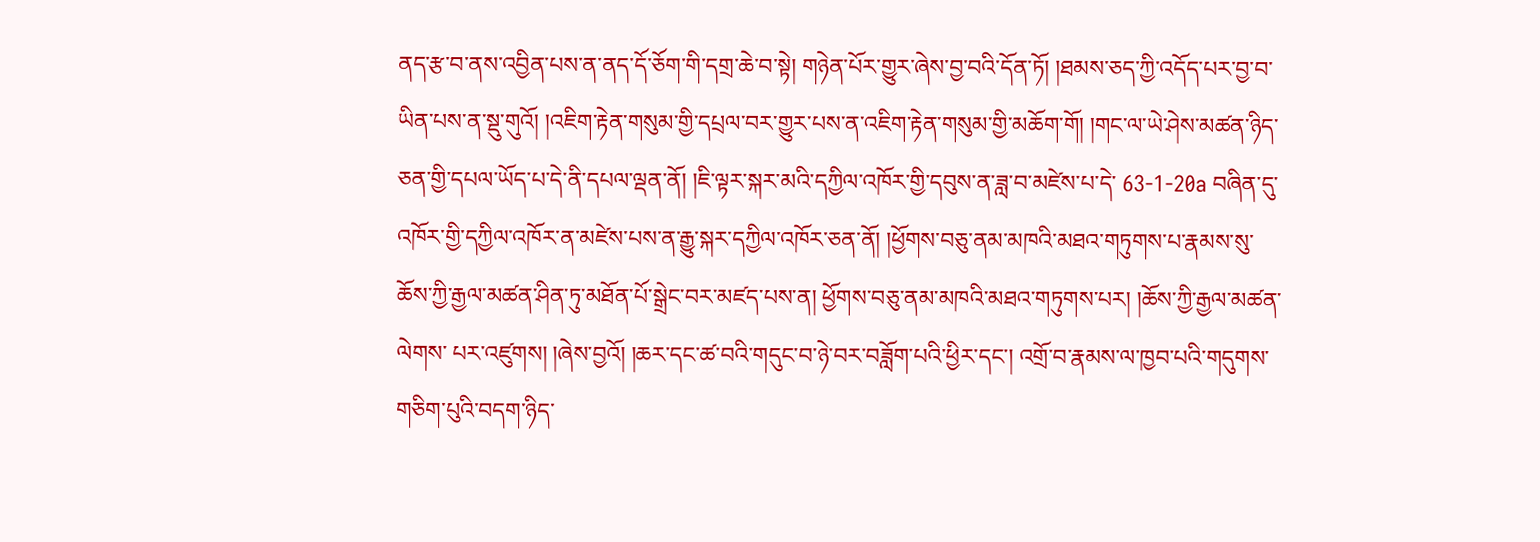ནད་རྩ་བ་ནས་འབྱིན་པས་ན་ནད་དོ་ཅོག་གི་དགྲ་ཆེ་བ་སྟེ། གཉེན་པོར་གྱུར་ཞེས་བྱ་བའི་དོན་ཏོ། །ཐམས་ཅད་ཀྱི་འདོད་པར་བྱ་བ་ཡིན་པས་ན་སྡུ་གུའོ། །འཇིག་རྟེན་གསུམ་གྱི་དཔྲལ་བར་གྱུར་པས་ན་འཇིག་རྟེན་གསུམ་གྱི་མཆོག་གོ། །གང་ལ་ཡེ་ཤེས་མཚན་ཉིད་ཅན་གྱི་དཔལ་ཡོད་པ་དེ་ནི་དཔལ་ལྡན་ནོ། །ཇི་ལྟར་སྐར་མའི་དཀྱིལ་འཁོར་གྱི་དབུས་ན་ཟླ་བ་མཛེས་པ་དེ་ 63-1-20a བཞིན་དུ་འཁོར་གྱི་དཀྱིལ་འཁོར་ན་མཛེས་པས་ན་རྒྱུ་སྐར་དཀྱིལ་འཁོར་ཅན་ནོ། །ཕྱོགས་བཅུ་ནམ་མཁའི་མཐའ་གཏུགས་པ་རྣམས་སུ་ཆོས་ཀྱི་རྒྱལ་མཚན་ཤིན་ཏུ་མཐོན་པོ་སྒྲེང་བར་མཛད་པས་ན། ཕྱོགས་བཅུ་ནམ་མཁའི་མཐའ་གཏུགས་པར། །ཆོས་ཀྱི་རྒྱལ་མཚན་ལེགས་ པར་འཛུགས། །ཞེས་བྱའོ། །ཆར་དང་ཚ་བའི་གདུང་བ་ཉེ་བར་བཟློག་པའི་ཕྱིར་དང་། འགྲོ་བ་རྣམས་ལ་ཁྱབ་པའི་གདུགས་གཅིག་པུའི་བདག་ཉིད་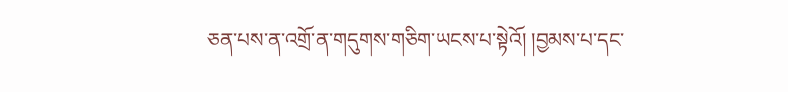ཅན་པས་ན་འགྲོ་ན་གདུགས་གཅིག་ཡངས་པ་སྟེའོ། །བྱམས་པ་དང་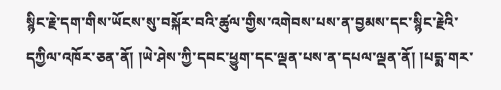སྙིང་རྗེ་དག་གིས་ཡོངས་སུ་བསྐོར་བའི་ཚུལ་གྱིས་འགེབས་པས་ན་བྱམས་དང་སྙིང་རྗེའི་ དཀྱིལ་འཁོར་ཅན་ནོ། །ཡེ་ཤེས་ཀྱི་དབང་ཕྱུག་དང་ལྡན་པས་ན་དཔལ་ལྡན་ནོ། །པདྨ་གར་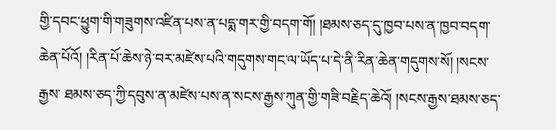གྱི་དབང་ཕྱུག་གི་གཟུགས་འཛིན་པས་ན་པདྨ་གར་གྱི་བདག་གོ། །ཐམས་ཅད་དུ་ཁྱབ་པས་ན་ཁྱབ་བདག་ཆེན་པོའོ། །རིན་པོ་ཆེས་ཉེ་བར་མཛེས་པའི་གདུགས་གང་ལ་ཡོད་པ་དེ་ནི་རིན་ཆེན་གདུགས་སོ། །སངས་རྒྱས་ ཐམས་ཅད་ཀྱི་དབུས་ན་མཛེས་པས་ན་སངས་རྒྱས་ཀུན་གྱི་གཟི་བརྗིད་ཆེའོ། །སངས་རྒྱས་ཐམས་ཅད་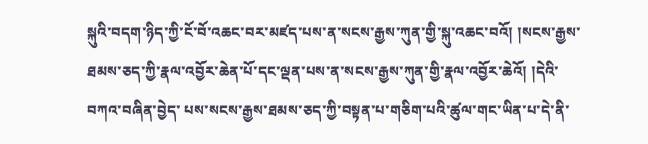སྐུའི་བདག་ཉིད་ཀྱི་ངོ་བོ་འཆང་བར་མཛད་པས་ན་སངས་རྒྱས་ཀུན་གྱི་སྐུ་འཆང་བའོ། །སངས་རྒྱས་ཐམས་ཅད་ཀྱི་རྣལ་འབྱོར་ཆེན་པོ་དང་ལྡན་པས་ན་སངས་རྒྱས་ཀུན་གྱི་རྣལ་འབྱོར་ཆེའོ། །དེའི་བཀའ་བཞིན་བྱེད་ པས་སངས་རྒྱས་ཐམས་ཅད་ཀྱི་བསྟན་པ་གཅིག་པའི་ཚུལ་གང་ཡིན་པ་དེ་ནི་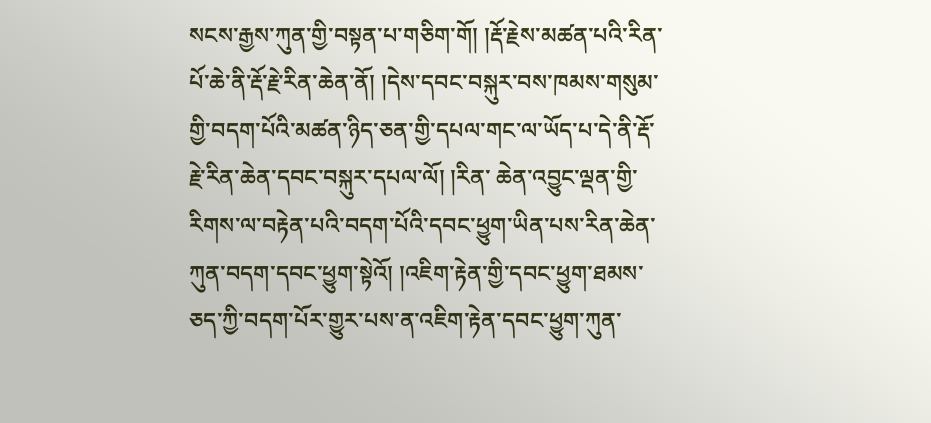སངས་རྒྱས་ཀུན་གྱི་བསྟན་པ་གཅིག་གོ། །རྡོ་རྗེས་མཚན་པའི་རིན་པོ་ཆེ་ནི་རྡོ་རྗེ་རིན་ཆེན་ནོ། །དེས་དབང་བསྐུར་བས་ཁམས་གསུམ་གྱི་བདག་པོའི་མཚན་ཉིད་ཅན་གྱི་དཔལ་གང་ལ་ཡོད་པ་དེ་ནི་རྡོ་རྗེ་རིན་ཆེན་དབང་བསྐུར་དཔལ་ལོ། །རིན་ ཆེན་འབྱུང་ལྡན་གྱི་རིགས་ལ་བརྟེན་པའི་བདག་པོའི་དབང་ཕྱུག་ཡིན་པས་རིན་ཆེན་ཀུན་བདག་དབང་ཕྱུག་སྟེའོ། །འཇིག་རྟེན་གྱི་དབང་ཕྱུག་ཐམས་ཅད་ཀྱི་བདག་པོར་གྱུར་པས་ན་འཇིག་རྟེན་དབང་ཕྱུག་ཀུན་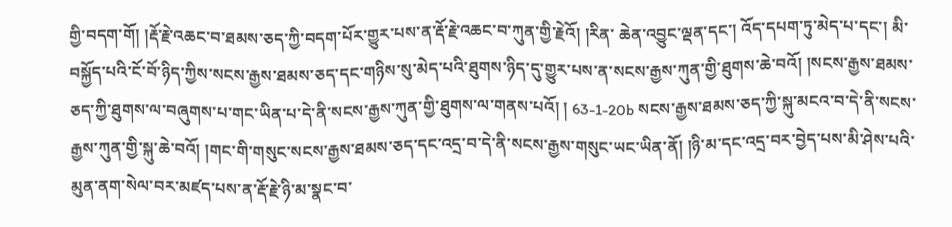གྱི་བདག་གོ། །རྡོ་རྗེ་འཆང་བ་ཐམས་ཅད་ཀྱི་བདག་པོར་གྱུར་པས་ན་རྡོ་རྗེ་འཆང་བ་ཀུན་གྱི་རྗེའོ། །རིན་ ཆེན་འབྱུང་ལྡན་དང་། འོད་དཔག་ཏུ་མེད་པ་དང་། མི་བསྐྱོད་པའི་ངོ་བོ་ཉིད་ཀྱིས་སངས་རྒྱས་ཐམས་ཅད་དང་གཉིས་སུ་མེད་པའི་ཐུགས་ཉིད་དུ་གྱུར་པས་ན་སངས་རྒྱས་ཀུན་གྱི་ཐུགས་ཆེ་བའོ། །སངས་རྒྱས་ཐམས་ཅད་ཀྱི་ཐུགས་ལ་བཞུགས་པ་གང་ཡིན་པ་དེ་ནི་སངས་རྒྱས་ཀུན་གྱི་ཐུགས་ལ་གནས་པའོ། ། 63-1-20b སངས་རྒྱས་ཐམས་ཅད་ཀྱི་སྐུ་མངའ་བ་དེ་ནི་སངས་རྒྱས་ཀུན་གྱི་སྐུ་ཆེ་བའོ། །གང་གི་གསུང་སངས་རྒྱས་ཐམས་ཅད་དང་འདྲ་བ་དེ་ནི་སངས་རྒྱས་གསུང་ཡང་ཡིན་ནོ། །ཉི་མ་དང་འདྲ་བར་བྱེད་པས་མི་ཤེས་པའི་མུན་ནག་སེལ་བར་མཛད་པས་ན་རྡོ་རྗེ་ཉི་མ་སྣང་བ་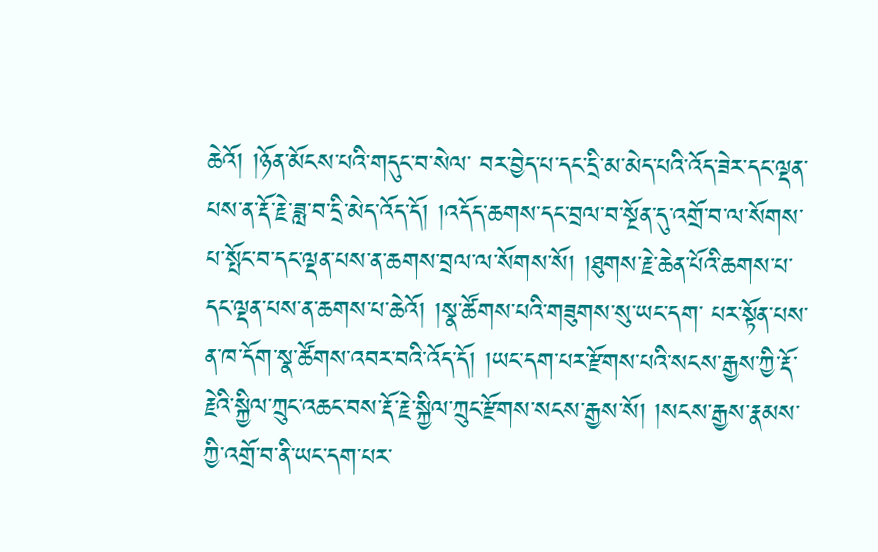ཆེའོ། །ཉོན་མོངས་པའི་གདུང་བ་སེལ་ བར་བྱེད་པ་དང་དྲི་མ་མེད་པའི་འོད་ཟེར་དང་ལྡན་པས་ན་རྡོ་རྗེ་ཟླ་བ་དྲི་མེད་འོད་དོ། །འདོད་ཆགས་དང་བྲལ་བ་སྔོན་དུ་འགྲོ་བ་ལ་སོགས་པ་སྤོང་བ་དང་ལྡན་པས་ན་ཆགས་བྲལ་ལ་སོགས་སོ། །ཐུགས་རྗེ་ཆེན་པོའི་ཆགས་པ་དང་ལྡན་པས་ན་ཆགས་པ་ཆེའོ། །སྣ་ཚོགས་པའི་གཟུགས་སུ་ཡང་དག་ པར་སྟོན་པས་ན་ཁ་དོག་སྣ་ཚོགས་འབར་བའི་འོད་དོ། །ཡང་དག་པར་རྫོགས་པའི་སངས་རྒྱས་ཀྱི་རྡོ་རྗེའི་སྐྱིལ་ཀྲུང་འཆང་བས་རྡོ་རྗེ་སྐྱིལ་ཀྲུང་རྫོགས་སངས་རྒྱས་སོ། །སངས་རྒྱས་རྣམས་ཀྱི་འགྲོ་བ་ནི་ཡང་དག་པར་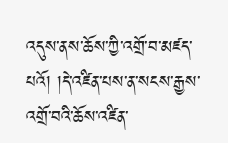འདུས་ནས་ཆོས་ཀྱི་འགྲོ་བ་མཛད་པའོ། །དེ་འཛིན་པས་ན་སངས་རྒྱས་འགྲོ་བའི་ཆོས་འཛིན་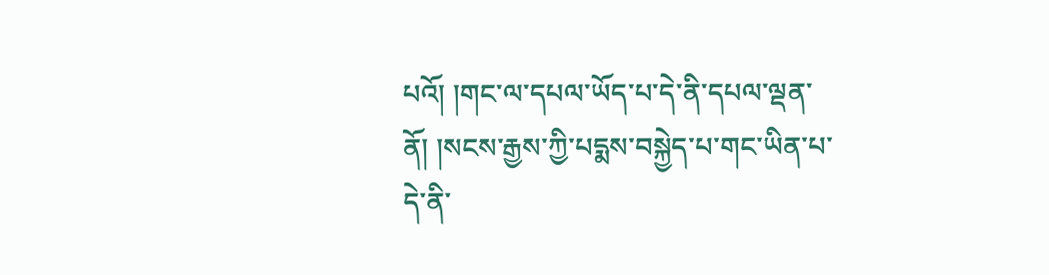པའོ། །གང་ལ་དཔལ་ཡོད་པ་དེ་ནི་དཔལ་ལྡན་ནོ། །སངས་རྒྱས་ཀྱི་པདྨས་བསྐྱེད་པ་གང་ཡིན་པ་དེ་ནི་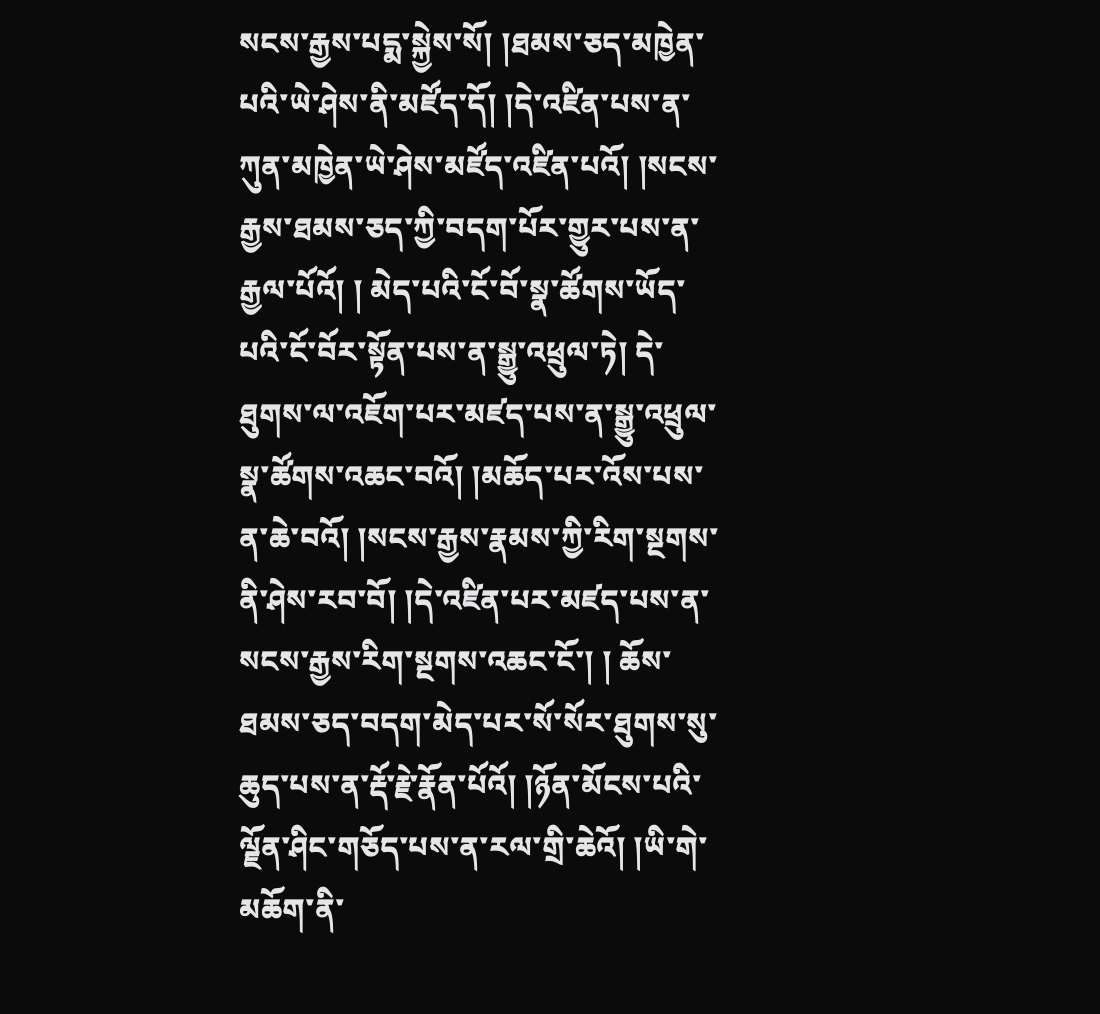སངས་རྒྱས་པདྨ་སྐྱེས་སོ། །ཐམས་ཅད་མཁྱེན་པའི་ཡེ་ཤེས་ནི་མཛོད་དོ། །དེ་འཛིན་པས་ན་ཀུན་མཁྱེན་ཡེ་ཤེས་མཛོད་འཛིན་པའོ། །སངས་རྒྱས་ཐམས་ཅད་ཀྱི་བདག་པོར་གྱུར་པས་ན་རྒྱལ་པོའོ། ། མེད་པའི་ངོ་བོ་སྣ་ཚོགས་ཡོད་པའི་ངོ་བོར་སྟོན་པས་ན་སྒྱུ་འཕྲུལ་ཏེ། དེ་ཐུགས་ལ་འཇོག་པར་མཛད་པས་ན་སྒྱུ་འཕྲུལ་སྣ་ཚོགས་འཆང་བའོ། །མཆོད་པར་འོས་པས་ན་ཆེ་བའོ། །སངས་རྒྱས་རྣམས་ཀྱི་རིག་སྔགས་ནི་ཤེས་རབ་བོ། །དེ་འཛིན་པར་མཛད་པས་ན་སངས་རྒྱས་རིག་སྔགས་འཆང་ངོ་། ། ཆོས་ཐམས་ཅད་བདག་མེད་པར་སོ་སོར་ཐུགས་སུ་ཆུད་པས་ན་རྡོ་རྗེ་རྣོན་པོའོ། །ཉོན་མོངས་པའི་ལྗོན་ཤིང་གཅོད་པས་ན་རལ་གྲི་ཆེའོ། །ཡི་གེ་མཆོག་ནི་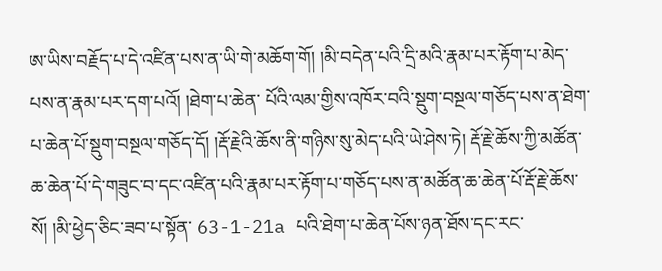ཨ་ཡིས་བརྗོད་པ་དེ་འཛིན་པས་ན་ཡི་གེ་མཆོག་གོ། །མི་བདེན་པའི་དྲི་མའི་རྣམ་པར་རྟོག་པ་མེད་པས་ན་རྣམ་པར་དག་པའོ། །ཐེག་པ་ཆེན་ པོའི་ལམ་གྱིས་འཁོར་བའི་སྡུག་བསྔལ་གཅོད་པས་ན་ཐེག་པ་ཆེན་པོ་སྡུག་བསྔལ་གཅོད་དོ། །རྡོ་རྗེའི་ཆོས་ནི་གཉིས་སུ་མེད་པའི་ཡེ་ཤེས་ཏེ། རྡོ་རྗེ་ཆོས་ཀྱི་མཚོན་ཆ་ཆེན་པོ་དེ་གཟུང་བ་དང་འཛིན་པའི་རྣམ་པར་རྟོག་པ་གཅོད་པས་ན་མཚོན་ཆ་ཆེན་པོ་རྡོ་རྗེ་ཆོས་སོ། །མི་ཕྱེད་ཅིང་ཟབ་པ་སྟོན་ 63-1-21a པའི་ཐེག་པ་ཆེན་པོས་ཉན་ཐོས་དང་རང་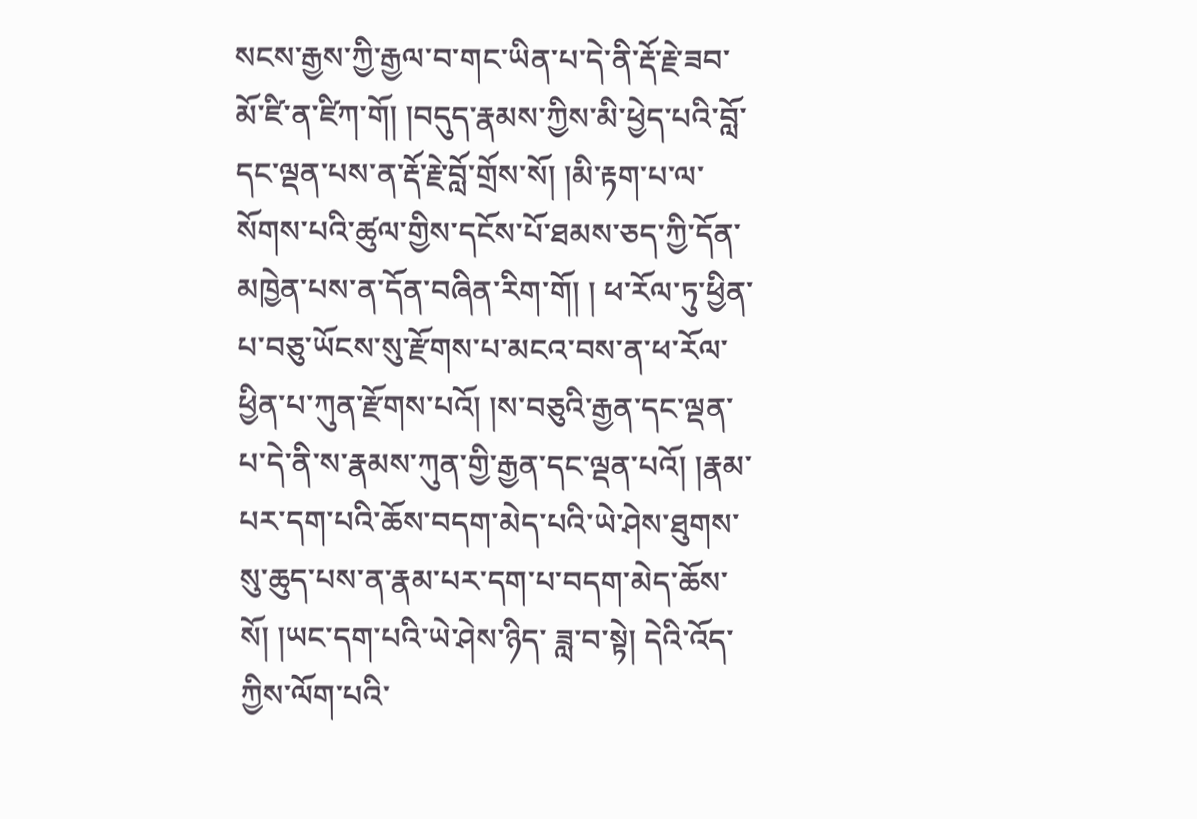སངས་རྒྱས་ཀྱི་རྒྱལ་བ་གང་ཡིན་པ་དེ་ནི་རྡོ་རྗེ་ཟབ་མོ་ཛི་ན་ཛིཀ་གོ། །བདུད་རྣམས་ཀྱིས་མི་ཕྱེད་པའི་བློ་དང་ལྡན་པས་ན་རྡོ་རྗེ་བློ་གྲོས་སོ། །མི་རྟག་པ་ལ་སོགས་པའི་ཚུལ་གྱིས་དངོས་པོ་ཐམས་ཅད་ཀྱི་དོན་མཁྱེན་པས་ན་དོན་བཞིན་རིག་གོ། ། ཕ་རོལ་ཏུ་ཕྱིན་པ་བཅུ་ཡོངས་སུ་རྫོགས་པ་མངའ་བས་ན་ཕ་རོལ་ཕྱིན་པ་ཀུན་རྫོགས་པའོ། །ས་བཅུའི་རྒྱན་དང་ལྡན་པ་དེ་ནི་ས་རྣམས་ཀུན་གྱི་རྒྱན་དང་ལྡན་པའོ། །རྣམ་པར་དག་པའི་ཆོས་བདག་མེད་པའི་ཡེ་ཤེས་ཐུགས་སུ་ཆུད་པས་ན་རྣམ་པར་དག་པ་བདག་མེད་ཆོས་སོ། །ཡང་དག་པའི་ཡེ་ཤེས་ཉིད་ ཟླ་བ་སྟེ། དེའི་འོད་ཀྱིས་ལོག་པའི་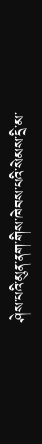ཤེས་པའི་མུན་ནག་གིས་ཁེབས་པའི་སེམས་དྲི་མ་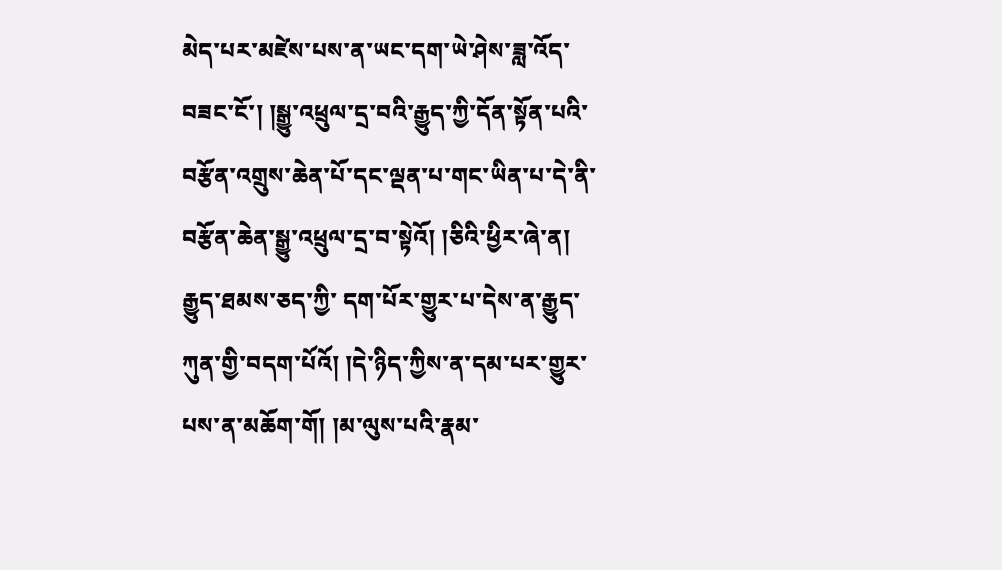མེད་པར་མཛེས་པས་ན་ཡང་དག་ཡེ་ཤེས་ཟླ་འོད་བཟང་ངོ་། །སྒྱུ་འཕྲུལ་དྲ་བའི་རྒྱུད་ཀྱི་དོན་སྟོན་པའི་བརྩོན་འགྲུས་ཆེན་པོ་དང་ལྡན་པ་གང་ཡིན་པ་དེ་ནི་བརྩོན་ཆེན་སྒྱུ་འཕྲུལ་དྲ་བ་སྟེའོ། །ཅིའི་ཕྱིར་ཞེ་ན། རྒྱུད་ཐམས་ཅད་ཀྱི་ དག་པོར་གྱུར་པ་དེས་ན་རྒྱུད་ཀུན་གྱི་བདག་པོའོ། །དེ་ཉིད་ཀྱིས་ན་དམ་པར་གྱུར་པས་ན་མཆོག་གོ། །མ་ལུས་པའི་རྣམ་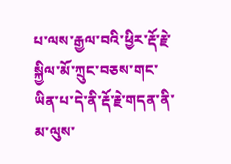པ་ལས་རྒྱལ་བའི་ཕྱིར་རྡོ་རྗེ་སྐྱིལ་མོ་ཀྲུང་བཅས་གང་ཡིན་པ་དེ་ནི་རྡོ་རྗེ་གདན་ནི་མ་ལུས་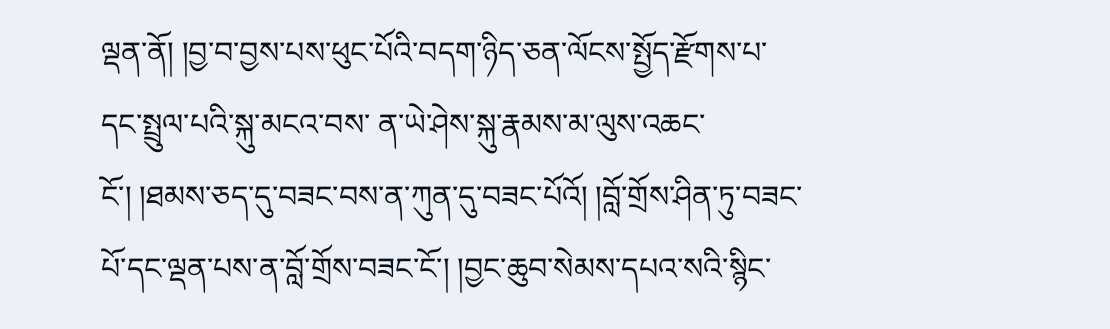ལྡན་ནོ། །བྱ་བ་བྱས་པས་ཕུང་པོའི་བདག་ཉིད་ཅན་ལོངས་སྤྱོད་རྫོགས་པ་དང་སྤྲུལ་པའི་སྐུ་མངའ་བས་ ན་ཡེ་ཤེས་སྐུ་རྣམས་མ་ལུས་འཆང་ངོ་། །ཐམས་ཅད་དུ་བཟང་བས་ན་ཀུན་དུ་བཟང་པོའོ། །བློ་གྲོས་ཤིན་ཏུ་བཟང་པོ་དང་ལྡན་པས་ན་བློ་གྲོས་བཟང་ངོ་། །བྱང་ཆུབ་སེམས་དཔའ་སའི་སྙིང་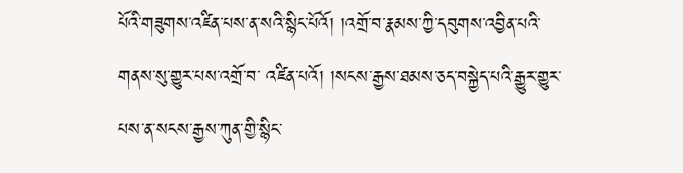པོའི་གཟུགས་འཛིན་པས་ན་སའི་སྙིང་པོའོ། །འགྲོ་བ་རྣམས་ཀྱི་དབུགས་འབྱིན་པའི་གནས་སུ་གྱུར་པས་འགྲོ་བ་ འཛིན་པའོ། །སངས་རྒྱས་ཐམས་ཅད་བསྐྱེད་པའི་རྒྱུར་གྱུར་པས་ན་སངས་རྒྱས་ཀུན་གྱི་སྙིང་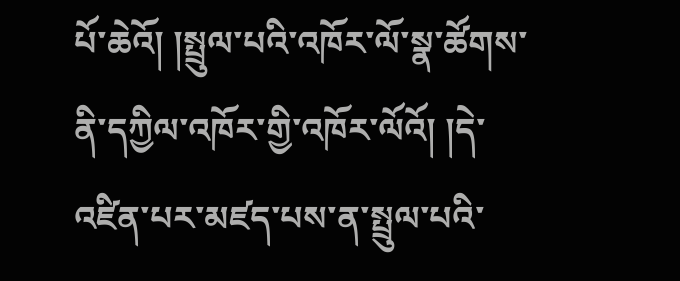པོ་ཆེའོ། །སྤྲུལ་པའི་འཁོར་ལོ་སྣ་ཚོགས་ནི་དཀྱིལ་འཁོར་གྱི་འཁོར་ལོའོ། །དེ་འཛིན་པར་མཛད་པས་ན་སྤྲུལ་པའི་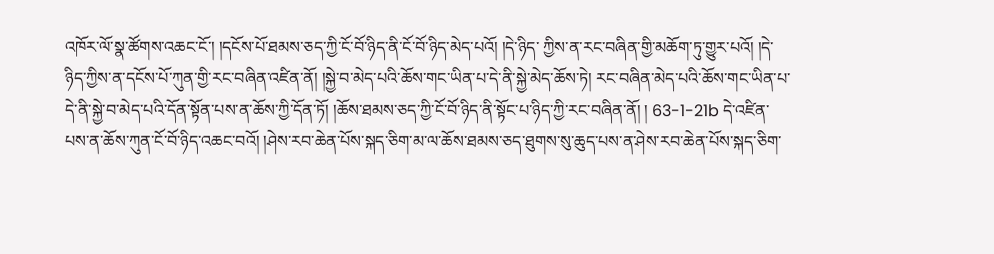འཁོར་ལོ་སྣ་ཚོགས་འཆང་ངོ་། །དངོས་པོ་ཐམས་ཅད་ཀྱི་ངོ་བོ་ཉིད་ནི་ངོ་བོ་ཉིད་མེད་པའོ། །དེ་ཉིད་ ཀྱིས་ན་རང་བཞིན་གྱི་མཆོག་ཏུ་གྱུར་པའོ། །དེ་ཉིད་ཀྱིས་ན་དངོས་པོ་ཀུན་གྱི་རང་བཞིན་འཛིན་ནོ། །སྐྱེ་བ་མེད་པའི་ཆོས་གང་ཡིན་པ་དེ་ནི་སྐྱེ་མེད་ཆོས་ཏེ། རང་བཞིན་མེད་པའི་ཆོས་གང་ཡིན་པ་དེ་ནི་སྐྱེ་བ་མེད་པའི་དོན་སྟོན་པས་ན་ཆོས་ཀྱི་དོན་ཏོ། །ཆོས་ཐམས་ཅད་ཀྱི་ངོ་བོ་ཉིད་ནི་སྟོང་པ་ཉིད་ཀྱི་རང་བཞིན་ནོ། ། 63-1-21b དེ་འཛིན་པས་ན་ཆོས་ཀུན་ངོ་བོ་ཉིད་འཆང་བའོ། །ཤེས་རབ་ཆེན་པོས་སྐད་ཅིག་མ་ལ་ཆོས་ཐམས་ཅད་ཐུགས་སུ་ཆུད་པས་ན་ཤེས་རབ་ཆེན་པོས་སྐད་ཅིག་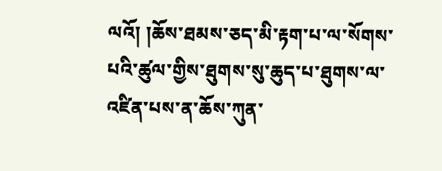ལའོ། །ཆོས་ཐམས་ཅད་མི་རྟག་པ་ལ་སོགས་པའི་ཚུལ་གྱིས་ཐུགས་སུ་ཆུད་པ་ཐུགས་ལ་འཛིན་པས་ན་ཆོས་ཀུན་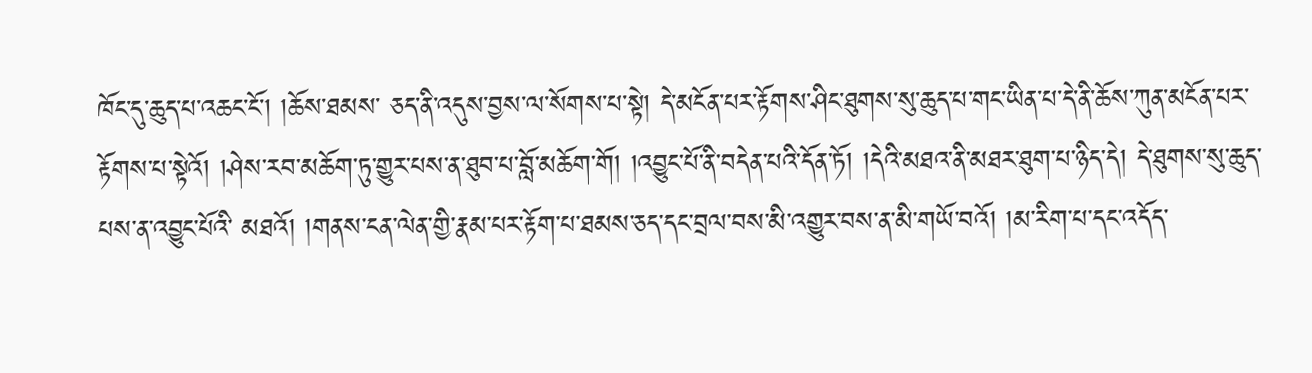ཁོང་དུ་ཆུད་པ་འཆང་ངོ་། །ཆོས་ཐམས་ ཅད་ནི་འདུས་བྱས་ལ་སོགས་པ་སྟེ། དེ་མངོན་པར་རྟོགས་ཤིང་ཐུགས་སུ་ཆུད་པ་གང་ཡིན་པ་དེ་ནི་ཆོས་ཀུན་མངོན་པར་རྟོགས་པ་སྟེའོ། །ཤེས་རབ་མཆོག་ཏུ་གྱུར་པས་ན་ཐུབ་པ་བློ་མཆོག་གོ། །འབྱུང་པོ་ནི་བདེན་པའི་དོན་ཏོ། །དེའི་མཐའ་ནི་མཐར་ཐུག་པ་ཉིད་དེ། དེ་ཐུགས་སུ་ཆུད་པས་ན་འབྱུང་པོའི་ མཐའོ། །གནས་ངན་ལེན་གྱི་རྣམ་པར་རྟོག་པ་ཐམས་ཅད་དང་བྲལ་བས་མི་འགྱུར་བས་ན་མི་གཡོ་བའོ། །མ་རིག་པ་དང་འདོད་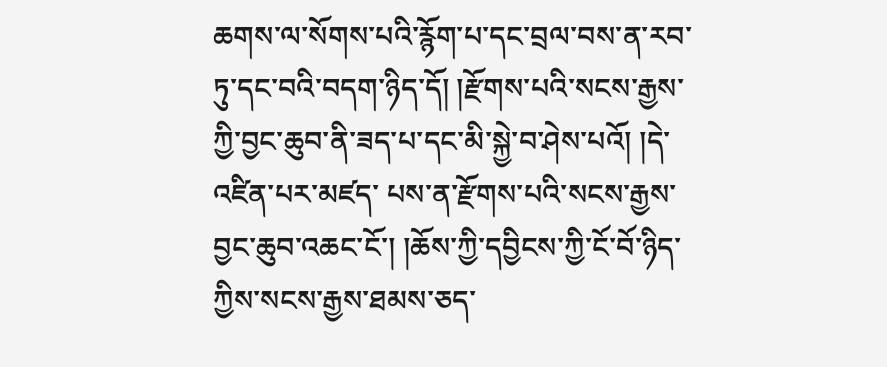ཆགས་ལ་སོགས་པའི་རྙོག་པ་དང་བྲལ་བས་ན་རབ་ཏུ་དང་བའི་བདག་ཉིད་དོ། །རྫོགས་པའི་སངས་རྒྱས་ཀྱི་བྱང་ཆུབ་ནི་ཟད་པ་དང་མི་སྐྱེ་བ་ཤེས་པའོ། །དེ་འཛིན་པར་མཛད་ པས་ན་རྫོགས་པའི་སངས་རྒྱས་བྱང་ཆུབ་འཆང་ངོ་། །ཆོས་ཀྱི་དབྱིངས་ཀྱི་ངོ་བོ་ཉིད་ཀྱིས་སངས་རྒྱས་ཐམས་ཅད་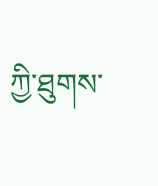ཀྱི་ཐུགས་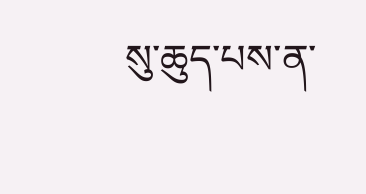སུ་ཆུད་པས་ན་